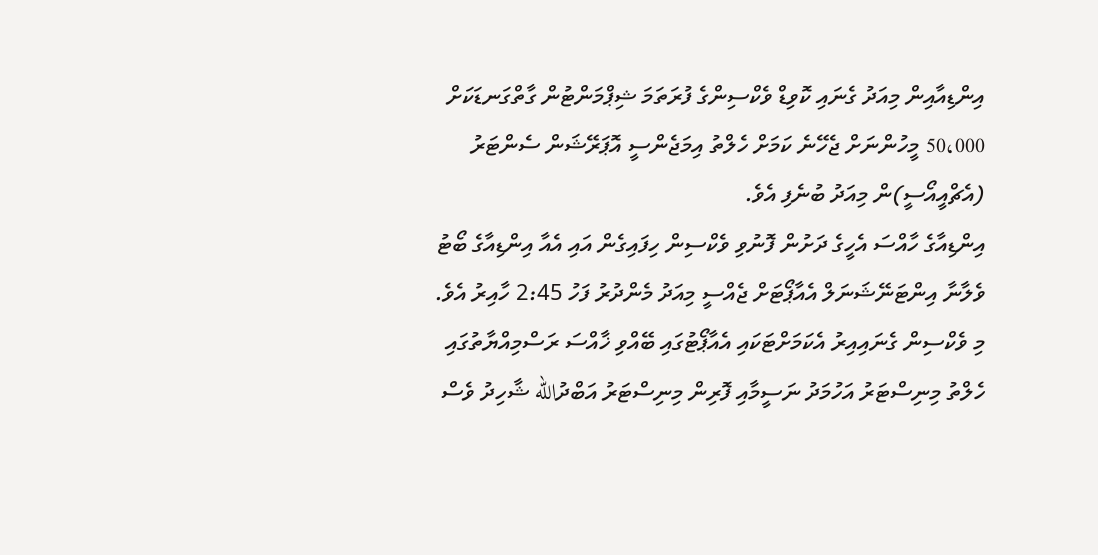އިންޑިއާއިން މިއަދު ގެނައި ކޮވިޑް ވެކްސިންގެ ފުރަތަމަ ޝިޕްމަންޓުން ގާތްގަނޑަކަށް 50،000 މީހުންނަށް ޖެހޭނެ ކަމަށް ހެލްތު އިމަޖެންސީ އޮޕަރޭޝަން ސެންޓަރު (އެޗްއީއޯސީ)ން މިއަދު ބުނެފި އެވެ.
އިންޑިއާގެ ހާއްސަ އެހީގެ ދަށުން ފޮނުވި ވެކްސިން ހިފައިގެން އައި އެއާ އިންޑިއާގެ ބޯޓު ވެލާނާ އިންޓަނޭޝަނަލް އެއާޕޯޓަށް ޖެއްސީ މިއަދު މެންދުރު ފަހު 2:45 ހާއިރު އެވެ. މި ވެކްސިން ގެނައިއިރު އެކަމަށްޓަކައި އެއާޕޯޓުގައި ބޭއްވި ޚާއްސަ ރަސްމިއްޔާތުގައި ހެލްތު މިނިސްޓަރު އަހުމަދު ނަސީމާއި ފޮރިން މިނިސްޓަރު އަބްދުالله ޝާހިދު ވެސް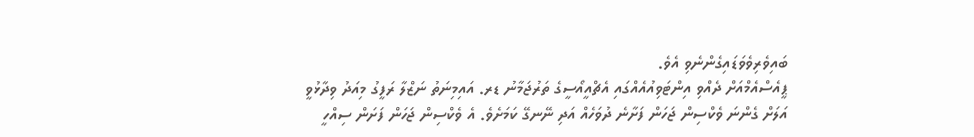ބައިވެރިވެވަޑައިގެންނެވި އެވެ.
ޕީއެސްއެމްއަށް ދެއްވި އިންޓަވިއުއެއްގައި އެޗްއީއޯސީގެ ތަރުޖަމާނު ޑރ. އައިމިނަތު ނަޒްލާ ރަފީގު މިއަދު ވިދާޅުވީ އަލަށް ގެންނަ ވެކްސިން ޖަހަން ފަށާނެ ދުވަހެއް އަދި ނޭނގޭ ކަމަށެވެ. އެ ވެކްސިން ޖަހަން ފަށަން ސިއްހީ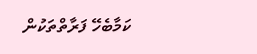ކަމާބެހޭ ފަރާތްތަކުން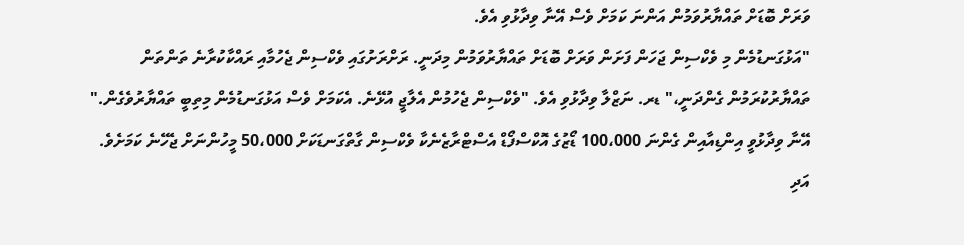ވަރަށް ބޮޑަށް ތައްޔާރުވަމުން އަންނަ ކަމަށް ވެސް އޭނާ ވިދާޅުވި އެވެ.
"އަޅުގަނޑުމެން މި ވެކްސިން ޖަހަން ފަށަން ވަރަށް ބޮޑަށް ތައްޔާރުވަމުން މިދަނީ. ރަށްރަށުގައި ވެކްސިން ޖެހުމާއި ރައްކާކުރާނެ ތަންތަން ތައްޔާރުކުރަމުން ގެންދަނީ،" ޑރ. ނަޒްލާ ވިދާޅުވި އެވެ. "ވެކްސިން ޖެހުމުން އެލާޖީ އުޅޭނެ. އެކަމަށް ވެސް އަޅުގަނޑުމެން މިތިބީ ތައްޔާރުވެގެން."
އޭނާ ވިދާޅުވީ އިންޑިއާއިން ގެންނަ 100،000 ޑޯޒުގެ އޮކްސްފޯޑް އެސްޓްރާޒެނެކާ ވެކްސިން ގާތްގަނޑަކަށް 50،000 މީހުންނަށް ޖެހޭނެ ކަމަށެވެ. އަދި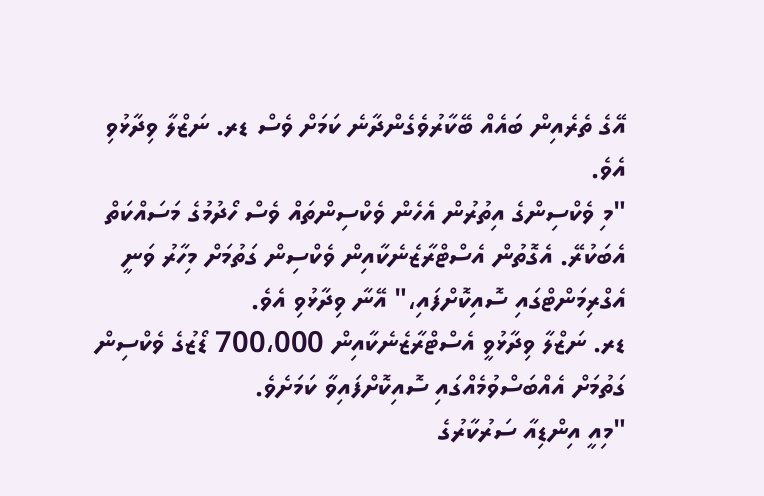އޭގެ ތެރެއިން ބައެއް ބޭކާރުވެގެންދާނެ ކަމަށް ވެސް ޑރ. ނަޒްލާ ވިދާޅުވި އެވެ.
"މި ވެކްސިންގެ އިތުރުން އެހެން ވެކްސިންތައް ވެސް ހޯދުމުގެ މަސައްކަތް އެބަކުރޭ. އެގޮތުން އެސްޓްރާޒެނެކާއިން ވެކްސިން ގަތުމަށް މިހާރު ވަނީ އެގްރިމަންޓްގައި ސޮއިކޮށްފައި،" އޭނާ ވިދާޅުވި އެވެ.
ޑރ. ނަޒްލާ ވިދާޅުވީ އެސްޓްރާޒެނެކާއިން 700،000 ޑޯޒުގެ ވެކްސިން ގަތުމަށް އެއްބަސްވުމެއްގައި ސޮއިކޮށްފައިވާ ކަމަށެވެ.
"މިއީ އިންޑިއާ ސަރުކާރުގެ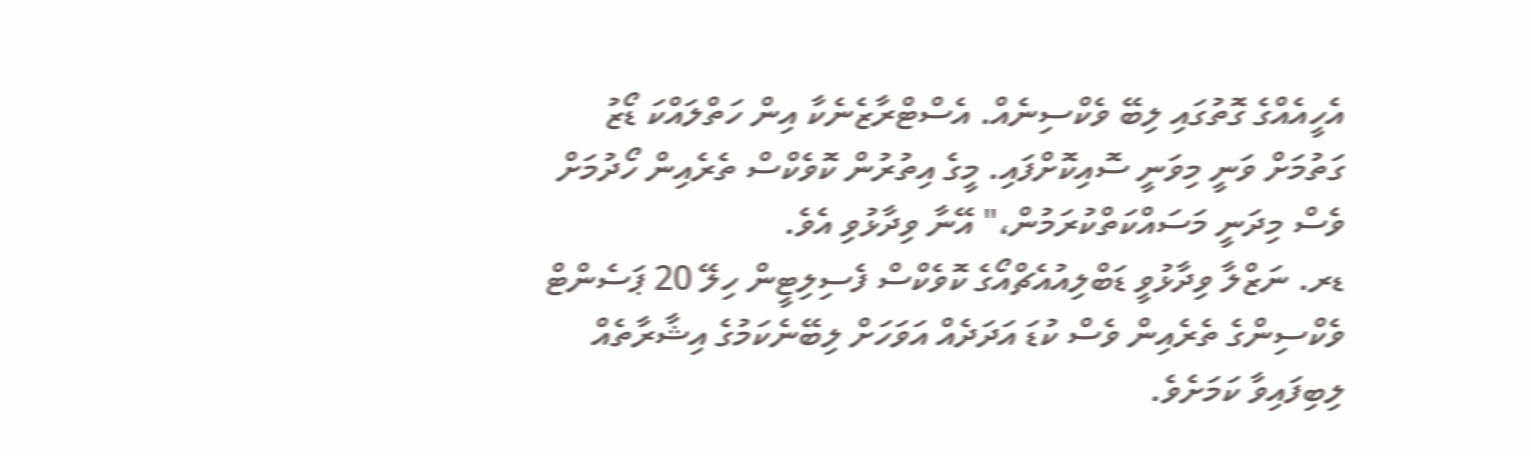އެހީއެއްގެ ގޮތުގައި ލިބޭ ވެކްސިނެއް. އެސްޓްރާޒެނެކާ އިން ހަތްލައްކަ ޑޯޒު ގަތުމަށް ވަނީ މިވަނީ ސޮއިކޮށްފައި. މީގެ އިތުރުން ކޮވެކްސް ތެރެއިން ހޯދުމަށް ވެސް މިދަނީ މަސައްކަތްކުރަމުން،" އޭނާ ވިދާޅުވި އެވެ.
ޑރ. ނަޒްލާ ވިދާޅުވީ ޑަބްލިއުއެޗްއޯގެ ކޮވެކްސް ފެސިލިޓީން ހިލޭ 20 ޕަސެންޓް ވެކްސިންގެ ތެރެއިން ވެސް ކުޑަ އަދަދެއް އަވަހަށް ލިބޭނެކަމުގެ އިޝާރާތެއް ލިބިފައިވާ ކަމަށެވެ.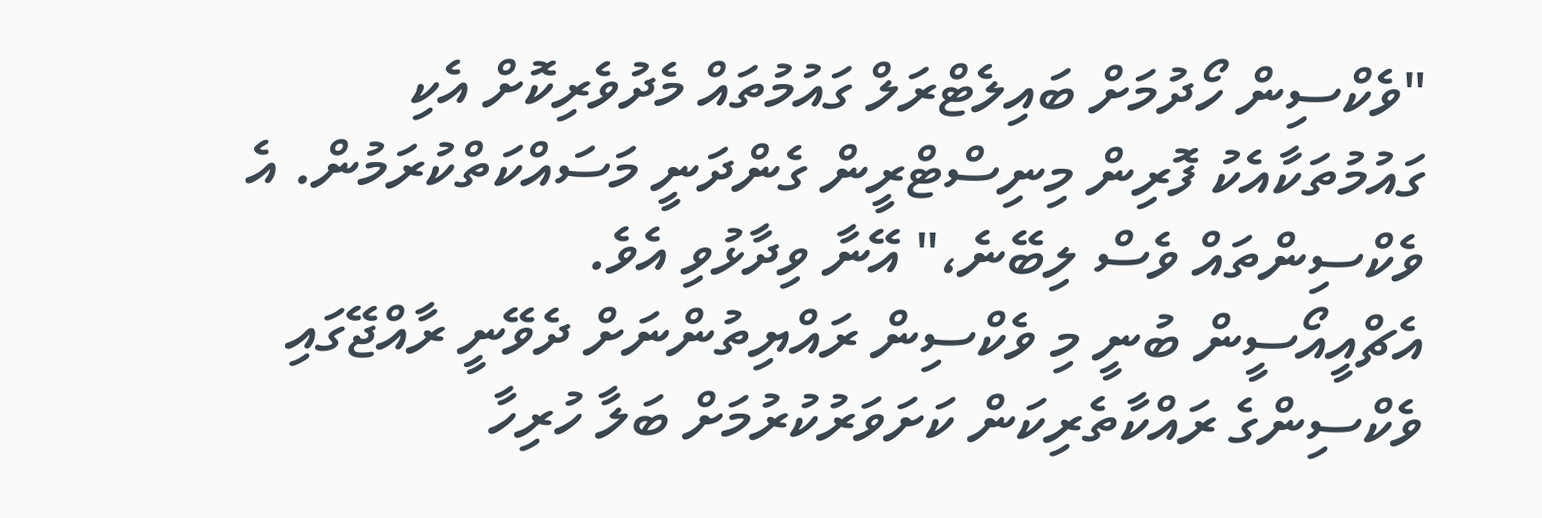"ވެކްސިން ހޯދުމަށް ބައިލެޓްރަލް ގައުމުތައް މެދުވެރިކޮށް އެކި ގައުމުތަކާއެކު ފޮރިން މިނިސްޓްރީން ގެންދަނީ މަސައްކަތްކުރަމުން. އެ ވެކްސިންތައް ވެސް ލިބޭނެ،" އޭނާ ވިދާޅުވި އެވެ.
އެޗްއީއޯސީން ބުނީ މި ވެކްސިން ރައްޔިތުންނަށް ދެވޭނީ ރާއްޖޭގައި ވެކްސިންގެ ރައްކާތެރިކަން ކަށަވަރުކުރުމަށް ބަލާ ހުރިހާ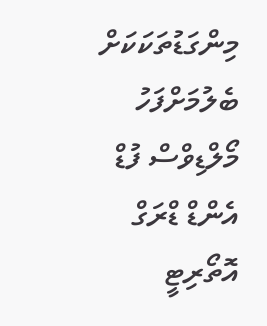މިންގަޑުތަކަކަށް ބެލުމަށްފަހު މޯލްޑިވްސް ފުޑް އެންޑް ޑްރަގް އޮތޯރިޓީ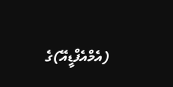(އެމްއެފްޑީއޭ)ގެ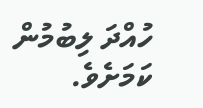ހުއްދަ ލިބުމުން ކަމަށެވެ.